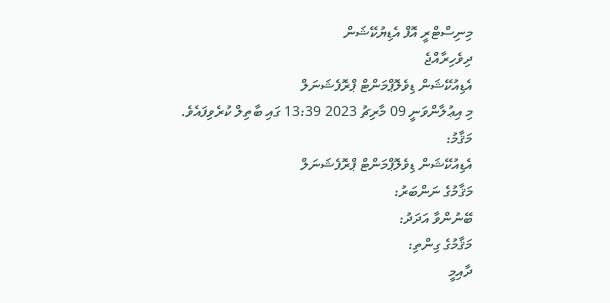މިނިސްޓްރީ އޮފް އެޑިޔުކޭޝަން
ދިވެހިރާއްޖެ
އެޑިއުކޭޝަން ޑިވެލޮޕްމަންޓް ޕްރޮފެޝަނަލް
މި އިޢުލާންވަނީ 09 މާރިޗު 2023 13:39 ގައި ބާތިލް ކުރެވިފައެވެ.
މަޤާމު:
އެޑިއުކޭޝަން ޑިވެލޮޕްމަންޓް ޕްރޮފެޝަނަލް
މަޤާމުގެ ނަންބަރު:
ބޭނުންވާ އަދަދު:
މަޤާމުގެ ގިންތި:
ދާއިމީ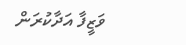ވަޒީފާ އަދާކުރަން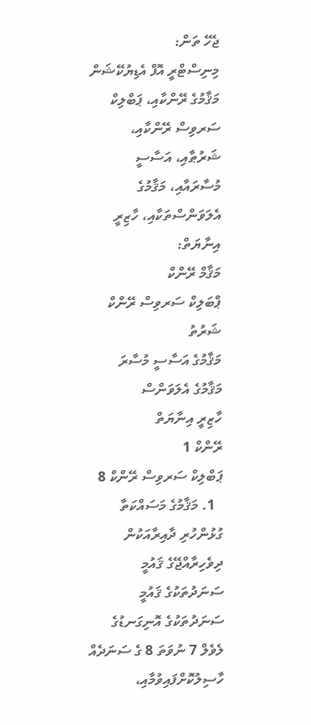ޖެހޭ ތަން:
މިނިސްޓްރީ އޮފް އެޑިޔުކޭޝަން
މަޤާމުގެ ރޭންކާއި، ޕަބްލިކް ސަރވިސް ރޭންކާއި، ޝަރުޠާއި، އަސާސީ މުސާރައާއި، މަޤާމުގެ އެލަވަންސްތަކާއި، ހާޒިރީ އިނާޔަތް:
މަޤާމް ރޭންކް
ޕްބަލިކް ސަރވިސް ރޭންކް
ޝަރުތު
މަޤާމުގެ އަސާސީ މުސާރަ
މަޤާމުގެ އެލަވަންސް
ހާޒިރީ އިނާޔަތް
ރޭންކް 1
ޕަބްލިކް ސަރވިސް ރޭންކް 8
  1. މަޤާމުގެ މަސައްކަތާ ގުޅުންހުރި ދާއިރާއަކުން ދިވެހިރާއްޖޭގެ ޤައުމީ ސަނަދުތަކުގެ ޤައުމީ ސަނަދުތަކުގެ އޮނިގަނޑުގެ ލެވެލް 7 ނުވަތަ 8 ގެ ސަނަދެއް ހާސިލުކޮށްފައިވުމާއި،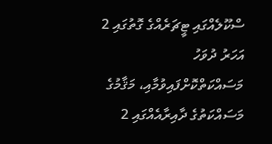ސްކޫލެއްގައި ޓީޗަރެއްގެ ގޮތުގައި 2 އަހަރު ދުވަހު މަސައްކަތްކޮށްފައިވުމާއި، މަޤާމުގެ މަސައްކަތުގެ ދާއިރާއެއްގައި 2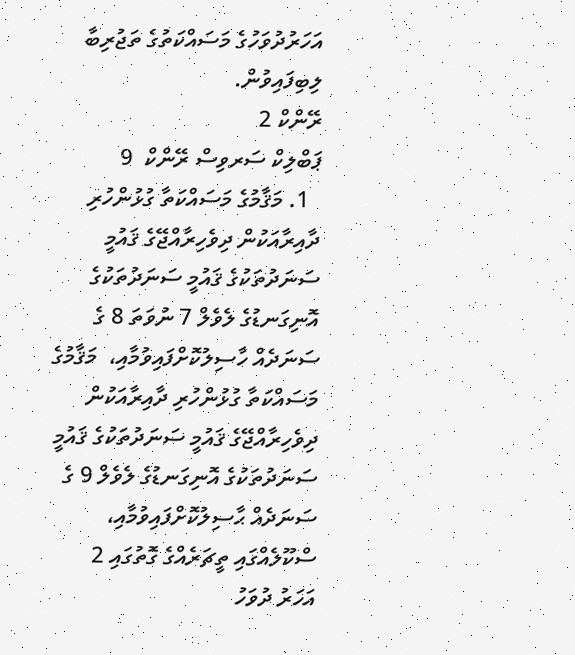އަހަރުދުވަހުގެ މަސައްކަތުގެ ތަޖުރިބާ ލިބިފައިވުން.
ރޭންކް 2
ޕަބްލިކް ސަރވިސް ރޭންކް  9
  1. މަޤާމުގެ މަސައްކަތާ ގުޅުންހުރި ދާއިރާއަކުން ދިވެހިރާއްޖޭގެ ޤައުމީ ސަނަދުތަކުގެ ޤައުމީ ސަނަދުތަކުގެ އޮނިގަނޑުގެ ލެވެލް 7 ނުވަތަ 8 ގެ ސަނަދެއް ހާސިލުކޮށްފައިވުމާއި،  މަޤާމުގެ މަސައްކަތާ ގުޅުންހުރި ދާއިރާއަކުން ދިވެހިރާއްޖޭގެ ޤައުމީ ސަނަދުތަކުގެ ޤައުމީ ސަނަދުތަކުގެ އޮނިގަނޑުގެ ލެވެލް 9 ގެ ސަނަދެއް ޙާސިލުކޮށްފައިވުމާއި، ސްކޫލެއްގައި ތީޗަރެއްގެ ގޮތުގައި 2 އަހަރު ދުވަހު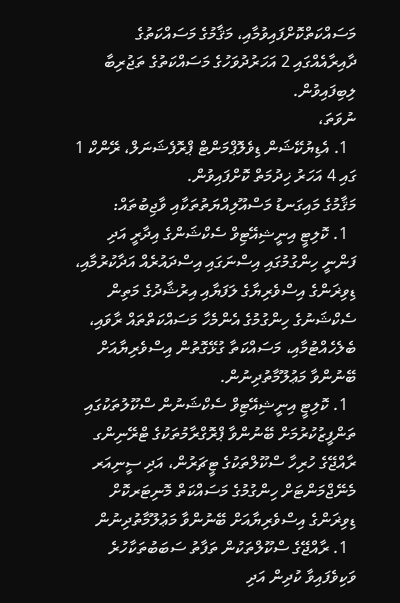މަސައްކަތްކޮށްފައިވުމާއި، މަޤާމުގެ މަސައްކަތުގެ ދާއިރާއެއްގައި 2 އަހަރުދުވަހުގެ މަސައްކަތުގެ ތަޖުރިބާ ލިބިފައިވުން.
ނުވަތަ،
  1. އެޑިޔުކޭޝަން ޑިވެލޮޕްމަންޓް ޕްރޮފެޝަނަލް، ރޭންކް 1 ގައި 4 އަހަރު ޚިދުމަތް ކޮށްފައިވުން.
މަޤާމުގެ މައިގަނޑު މަސްއޫލިއްޔަތުތަކާއި ވާޖިބުތައް:
  1. ކޮލިޓީ އިނީޝިއޭޓިވް ސެކްޝަންގެ އިދާރީ އަދި ފަންނީ ހިންގުމުގައި އިސްނަގައި އިސްދައުރެއް އަދާކުރުމާއި، ޑިވިޜަންގެ އިސްވެރިޔާގެ ލަފަޔާއި އިރުޝާދުގެ މަތިން ސެކްޝަނުގެ ހިންގުމުގެ އެންމެހާ މަސައްކަތްތައް ރާވައި، ބެލެހެއްޓުމާއި، މަސައްކަތާ ގުޅޭގޮތުން އިސްވެރިޔާއަށް ބޭނުންވާ މަޢުލޫމާތުދިނުން.
  1. ކޮލިޓީ އިނީޝިއޭޓިވް ސެކްޝަނުން ސްކޫލުތަކުގައި ތަންފީޒުކުރުމަށް ބޭނުންވާ ޕްރޮގްރާމުތަކުގެ ޓްރޭނިންގ ރާއްޖޭގެ ހުރިހާ ސްކޫލްތަކުގެ ޓީޗަރުން، އަދި ސީނިއަރ މެނޭޖްމަންޓަށް ހިންގުމުގެ މަސައްކަތް މޮނިޓަރކޮށް ޑިވިޜަންގެ އިސްވެރިޔާއަށް ބޭނުންވާ މަޢުލޫމާތުދިނުން
  1. ރާއްޖޭގެ ސްކޫލްތަކުން ތަފާތު ސަބަބުތަކާހުރެ ވަކިވެފައިވާ ކުދިން އަދި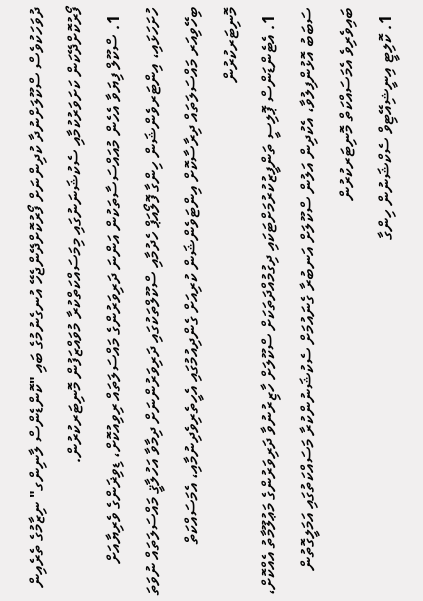ދުވަހަކުވެސް ސްކޫލަށްނުދާ ކުދިންނަށް ފޯރުކޮށްދޭންޖެހޭ އުނގެނުމުގެ ބައި "ކޮންޑެންސް ލާނިންގ" ނިޒާމުގެ ތެރެއިން ފޯރުކޮށްދޭކަން ކަށަވަރުކުމާއި ސެކުޝަނަނުގައި މިމަސައްކަތްކުރާ މުވައްޒަފުން މޮނިޓަރކުރުން.
  1. ސްކޫލް ފިޔަވާ އެހެން މުއައްސަސާތަކުން އަންނަ ދަރިވަރުންގެ މައްސަލަތައް ރިވިއުކޮށް، ޑިވިޜަންގެ ވެރިޔާއަށް ހުށަހަޅައި، އިންޓަރވެންޝަން ހިންގާ ފޮލޯއަޕް ހެދުމާއި ސްކޫލްތަކުގައި ދަރިވަރުންނަށް ދިމާވާ އަހުލާޤީ މައްސަލަތައް ނުވަތަ ބިހޭވިއަރ މައްސަލަތައް ދިރާސާކޮށް އިންޓަވެންޝަން ކުރިއަށް ގެންދިއުމުގައި އެހީތެރިވެދިނުމާއި، އެމަސައްކަތް މޮނިޓަރކުރުން
  1. އެޓެންޑަންސް ޕޮލިސީ ތަންފީޒުކުރުމަށްޓަކައި ދިގުމުއްދަތަކަށް ސްކޫލަށް ހާޒިރުނުވާ ދަރިވަރުންގެ މަޢުލޫމާތު އެއްކޮށް، ސަބަބު އޮޅުންފިލުވާ، އެކުދިން އަލުން ސްކޫލަށް އަނބުރާ ގެނައުމަށް ސެކުޝަނުންކުރާ މަސައްކަތުގައި އަމަލީގޮތުން ބައިވެރިވެ އެމަސައްކަތް މޮނިޓަރކުރުން
  1. ކޮލިޓީ އިނީޝިއޭޓިވް ސެކްޝަނުން ހިންގާ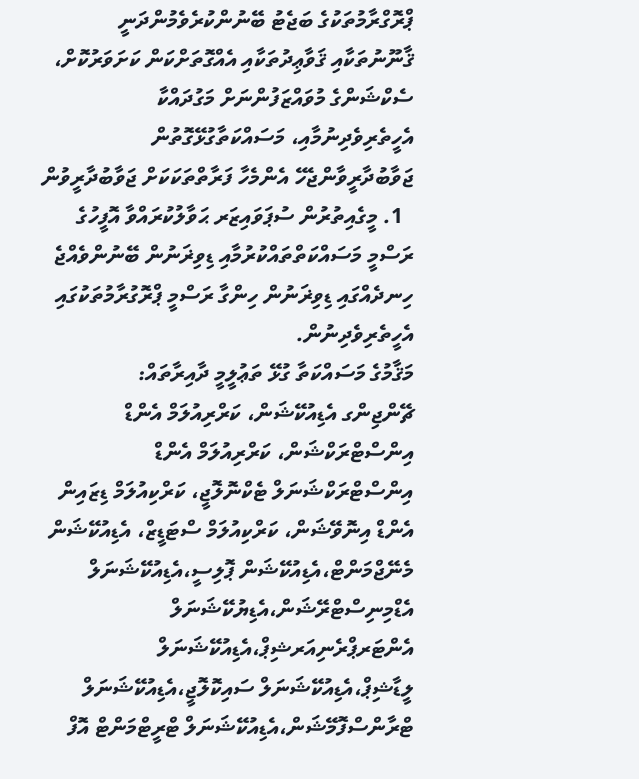ޕްރޮގްރާމުތަކުގެ ބަޖެޓު ބޭނުންކުރެވެމުންދަނީ ޤާނޫނުތަކާއި ޤަވާޢިދުތަކާއި އެއްގޮތަށްކަން ކަށަވަރުކޮށް، ސެކްޝަންގެ މުވައްޒަފުންނަށް މަގުދައްކާ އެހީތެރިވެދިނުމާއި، މަސައްކަތާގުޅޭގޮތުން ޖަވާބުދާރީވާންޖެހޭ އެންމެހާ ފަރާތްތަކަކަށް ޖަވާބުދާރީވުން
  1. މީގެއިތުރުން ސުޕަވައިޒަރ ޙަވާލުކުރައްވާ އޮފީހުގެ ރަސްމީ މަސައްކަތްތައްކުރުމާއި ޑިވިޜަނުން ބޭނުންވެއްޖެ ހިނދެއްގައި ޑިވިޜަނުން ހިންގާ ރަސްމީ ޕްރޮގުރާމުތަކުގައި އެހީތެރިވެދިނުން.
މަޤާމުގެ މަސައްކަތާ ގުޅޭ ތަޢުލީމީ ދާއިރާތައް:
ޗޭންޖިންގ އެޑިއުކޭޝަން، ކަރްރިއުލަމް އެންޑް އިންސްޓްރަކްޝަން، ކަރްރިއުލަމް އެންޑް އިންސްޓްރަކްޝަނަލް ޓެކްނޮލޮޖީ، ކަރްކިއުލަމް ޑިޒައިން އެންޑް އިނޮވޭޝަން، ކަރްކިއުލަމް ސްޓަޑީޒް، އެޑިއުކޭޝަން މެނޭޖްމަންޓް،އެޑިއުކޭޝަން ޕޮލިސީ،އެޑިއުކޭޝަނަލް އެޑްމިނިސްޓްރޭޝަން،އެޑިޔުކޭޝަނަލް އެންޓަރޕްރެނިއަރޝިޕް،އެޑިއުކޭޝަނަލް ލީޑާޝިޕް،އެޑިއުކޭޝަނަލް ސައިކޮލޮޖީ،އެޑިއުކޭޝަނަލް ޓްރާންސްފޮމޭޝަން،އެޑިއުކޭޝަނަލް ޓްރީޓްމަންޓް އޮފް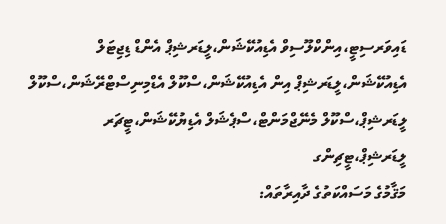ޑައިވަރސިޓީ،އިންކްލޫސިވް އެޑިއުކޭޝަން،ލީޑަރޝިޕް އެންޑް ޑިޖިޓަލް އެޑިއުކޭޝަން،ލީޑަރޝިޕް އިން އެޑިއުކޭޝަން،ސްކޫލް އެޑްމިނިސްޓްރޭޝަން،ސްކޫލް ލީޑަރޝިޕް،ސްކޫލް މެނޭޖްމަންޓް،ސްޕެޝަލް އެޑިޔުކޭޝަން،ޓީޗަރ ލީޑަރޝިޕް،ޓީޗިންގ
މަޤާމުގެ މަސައްކަތުގެ ދާއިރާތައް: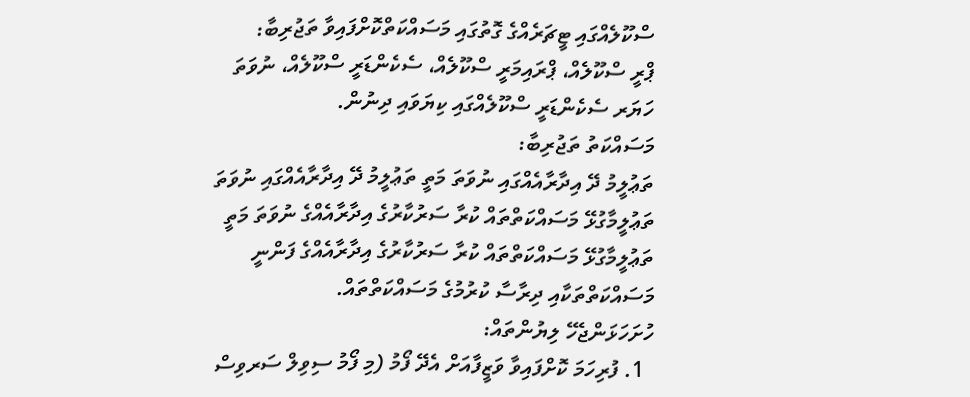ސްކޫލެއްގައި ޓީޗަރެއްގެ ގޮތުގައި މަސައްކަތްކޮށްފައިވާ ތަޖުރިބާ:
ޕްރީ ސްކޫލެއް، ޕްރައިމަރީ ސްކޫލެއް، ސެކެންޑަރީ ސްކޫލެއް، ނުވަތަ ހަޔަރ ސެކެންޑަރީ ސްކޫލެއްގައި ކިޔަވައި ދިނުން.
މަސައްކަތު ތަޖުރިބާ:
ތަޢުލީމު ދޭ އިދާރާއެއްގައި ނުވަތަ މަތީ ތަޢުލީމު ދޭ އިދާރާއެއްގައި ނުވަތަ ތަޢުލީމާގުޅޭ މަސައްކަތްތައް ކުރާ ސަރުކާރުގެ އިދާރާއެއްގެ ނުވަތަ މަތީ ތަޢުލީމާގުޅޭ މަސައްކަތްތައް ކުރާ ސަރުކާރުގެ އިދާރާއެއްގެ ފަންނީ މަސައްކަތްތަކާއި ދިރާސާ ކުރުމުގެ މަސައްކަތްތައް.
ހުށަހަޅަންޖެހޭ ލިޔުންތައް:
  1. ފުރިހަމަ ކޮށްފައިވާ ވަޒީފާއަށް އެދޭ ފޯމު (މި ފޯމު ސިވިލް ސަރވިސް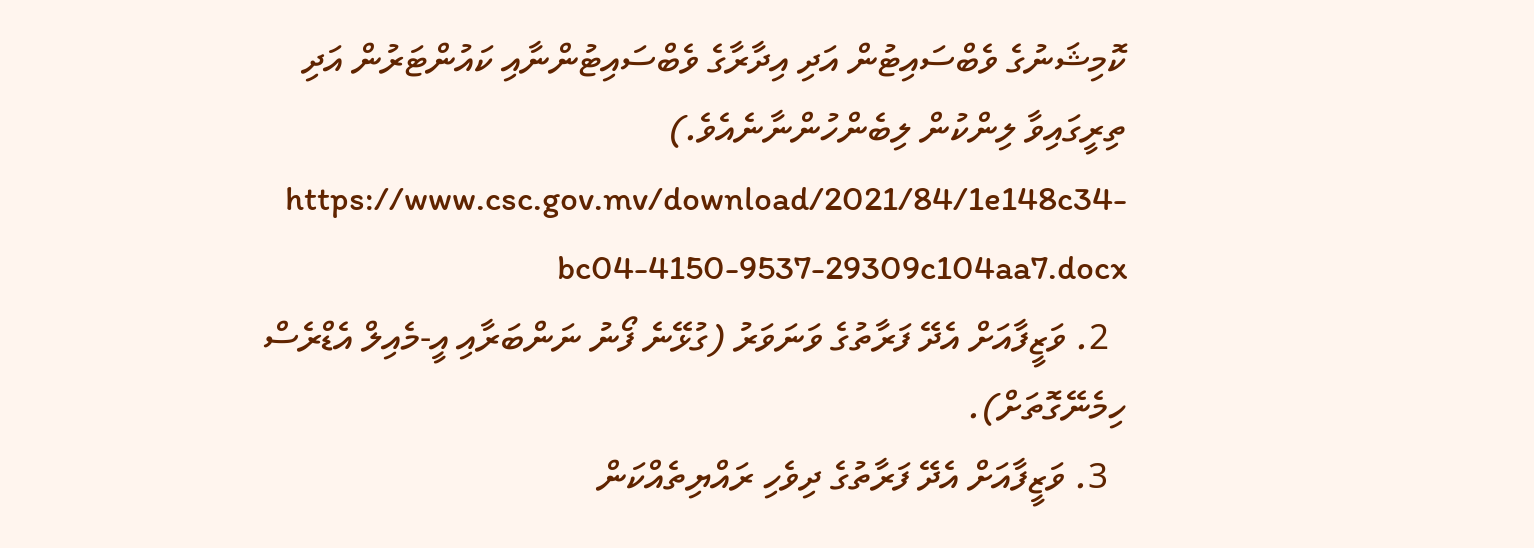ކޮމިޝަނުގެ ވެބްސައިޓުން އަދި އިދާރާގެ ވެބްސައިޓުންނާއި ކައުންޓަރުން އަދި ތިރީގައިވާ ލިންކުން ލިބެންހުންނާނެއެވެ.)  https://www.csc.gov.mv/download/2021/84/1e148c34-bc04-4150-9537-29309c104aa7.docx
  2. ވަޒީފާއަށް އެދޭ ފަރާތުގެ ވަނަވަރު (ގުޅޭނެ ފޯނު ނަންބަރާއި އީ-މެއިލް އެޑްރެސް ހިމެނޭގޮތަށް).
  3. ވަޒީފާއަށް އެދޭ ފަރާތުގެ ދިވެހި ރައްޔިތެއްކަން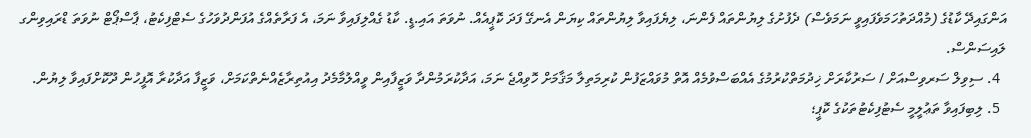އަންގައިދޭ ކާޑުގެ (މުއްދަތުހަމަވެފައިވީ ނަމަވެސް) ދެފުށުގެ ލިޔުންތައް ފެންނަ، ލިޔެފައިވާ ލިޔުންތައް ކިޔަން އެނގޭ ފަދަ ކޮޕީއެއް. ނުވަތަ އައި.ޑީ. ކާޑު ގެއްލިފައިވާ ނަމަ، އެ ފަރާތެއްގެ އުފަންދުވަހުގެ ސެޓްފިކެޓު، ޕާސްޕޯޓް ނުވަތަ ޑްރައިވިންގ ލައިސަންސް.
  4. ސިވިލް ސަރވިސްއަށް / ސަރުކާރަށް ޚިދުމަތްކުރުމުގެ އެއްބަސްވުމެއް އޮތް މުވައްޒަފުން ކުރިމަތިލާ މަޤާމަށް ހޮވިއްޖެ ނަމަ، އަދާކުރަމުންދާ ވަޒީފާއިން ވީއްލުމާމެދު އިއުތިރާޒެއްނެތްކަމަށް، ވަޒީފާ އަދާކުރާ އޮފީހުން ދޫކޮށްފައިވާ ލިޔުން.
  5. ލިބިފައިވާ ތަޢުލީމީ ސެޓުފިކެޓުތަކުގެ ކޮޕީ؛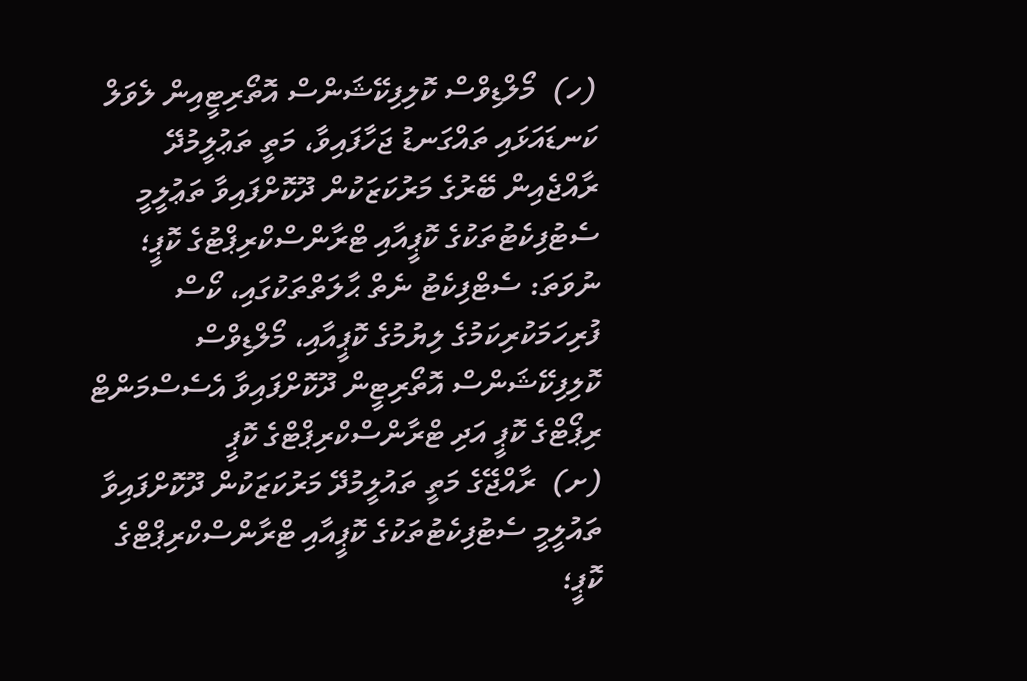(ހ)  މޯލްޑިވްސް ކޮލިފިކޭޝަންސް އޮތޯރިޓީއިން ލެވަލް ކަނޑައަޅައި ތައްގަނޑު ޖަހާފައިވާ، މަތީ ތަޢުލީމުދޭ ރާއްޖެއިން ބޭރުގެ މަރުކަޒަކުން ދޫކޮށްފައިވާ ތަޢުލީމީ ސެޓުފިކެޓުތަކުގެ ކޮޕީއާއި ޓްރާންސްކްރިޕްޓުގެ ކޮޕީ؛ ނުވަތަ: ސެޓްފިކެޓު ނެތް ޙާލަތްތަކުގައި، ކޯސް ފުރިހަމަކުރިކަމުގެ ލިޔުމުގެ ކޮޕީއާއި، މޯލްޑިވްސް ކޮލިފިކޭޝަންސް އޮތޯރިޓީން ދޫކޮށްފައިވާ އެސެސްމަންޓް ރިޕޯޓްގެ ކޮޕީ އަދި ޓްރާންސްކްރިޕްޓްގެ ކޮޕީ
(ށ)  ރާއްޖޭގެ މަތީ ތައުލީމުދޭ މަރުކަޒަކުން ދޫކޮށްފައިވާ ތައުލީމީ ސެޓުފިކެޓުތަކުގެ ކޮޕީއާއި ޓްރާންސްކްރިޕްޓްގެ ކޮޕީ؛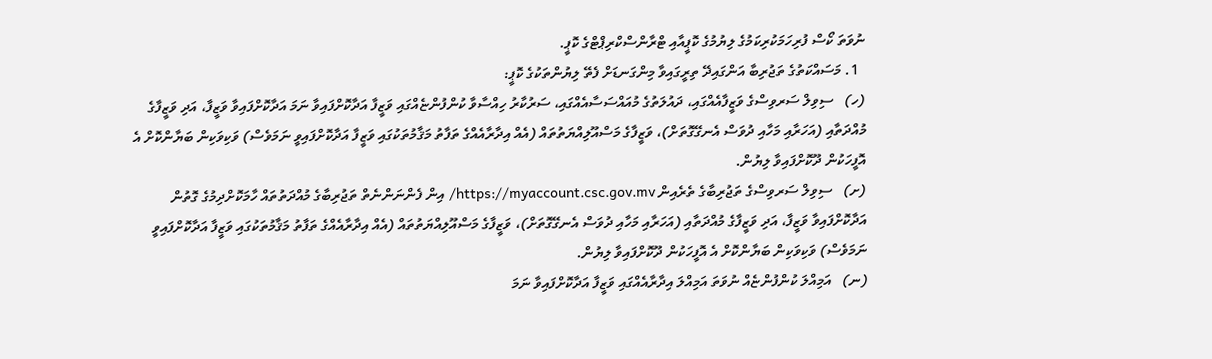ނުވަތަ ކޯސް ފުރިހަމަކުރިކަމުގެ ލިޔުމުގެ ކޮޕީއާއި ޓްރާންސްކްރިޕްޓްގެ ކޮޕީ.
  1. މަސައްކަތުގެ ތަޖުރިބާ އަންގައިދޭ ތިރީގައިވާ މިންގަނޑަށް ފެތޭ ލިޔުންތަކުގެ ކޮޕީ:
(ހ)   ސިވިލް ސަރވިސްގެ ވަޒީފާއެއްގައި، ދައުލަތުގެ މުއައްސަސާއެއްގައި، ސަރުކާރު ހިއްސާވާ ކުންފުންޏެއްގައި ވަޒީފާ އަދާކޮށްފައިވާ ނަމަ އަދާކޮށްފައިވާ ވަޒީފާ، އަދި ވަޒީފާގެ މުއްދަތާއި (އަހަރާއި މަހާއި ދުވަސް އެނގޭގޮތަށް)، ވަޒީފާގެ މަސްއޫލިއްޔަތުތައް (އެއް އިދާރާއެއްގެ ތަފާތު މަޤާމުތަކުގައި ވަޒީފާ އަދާކޮށްފައިވީ ނަމަވެސް) ވަކިވަކިން ބަޔާންކޮށް އެ އޮފީހަކުން ދޫކޮށްފައިވާ ލިޔުން.
(ށ)   ސިވިލް ސަރވިސްގެ ތަޖުރިބާގެ ތެރެއިން https://myaccount.csc.gov.mv/ އިން ފެންނަންނެތް ތަޖުރިބާގެ މުއްދަތުތައް ހާމަކޮށްދިމުގެ ގޮތުން އަދާކޮށްފައިވާ ވަޒީފާ، އަދި ވަޒީފާގެ މުއްދަތާއި (އަހަރާއި މަހާއި ދުވަސް އެނގޭގޮތަށް)، ވަޒީފާގެ މަސްއޫލިއްޔަތުތައް (އެއް އިދާރާއެއްގެ ތަފާތު މަޤާމުތަކުގައި ވަޒީފާ އަދާކޮށްފައިވީ ނަމަވެސް) ވަކިވަކިން ބަޔާންކޮށް އެ އޮފީހަކުން ދޫކޮށްފައިވާ ލިޔުން.
(ނ)   އަމިއްލަ ކުންފުންޏެއް ނުވަތަ އަމިއްލަ އިދާރާއެއްގައި ވަޒީފާ އަދާކޮށްފައިވާ ނަމަ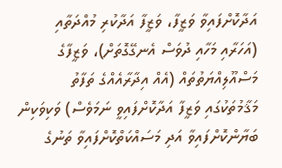އަދާކޮށްފައިވާ ވަޒީފާ، ވަޒީފާ އަދާކުރި މުއްދަތާއި (އަހަރާއި މަހާއި ދުވަސް އެނގޭގޮތަށް)، ވަޒީފާގެ މަސްއޫލިއްޔަތުތައް (އެއް އިދާރާއެއްގެ ތަފާތު މަޤާމުތަކުގައި ވަޒީފާ އަދާކޮށްފައިވީ ނަމަވެސް) ވަކިވަކިން ބަޔާންކޮށްފައިވާ އަދި މަސައްކަތްކޮށްފައިވާ ތަނުގެ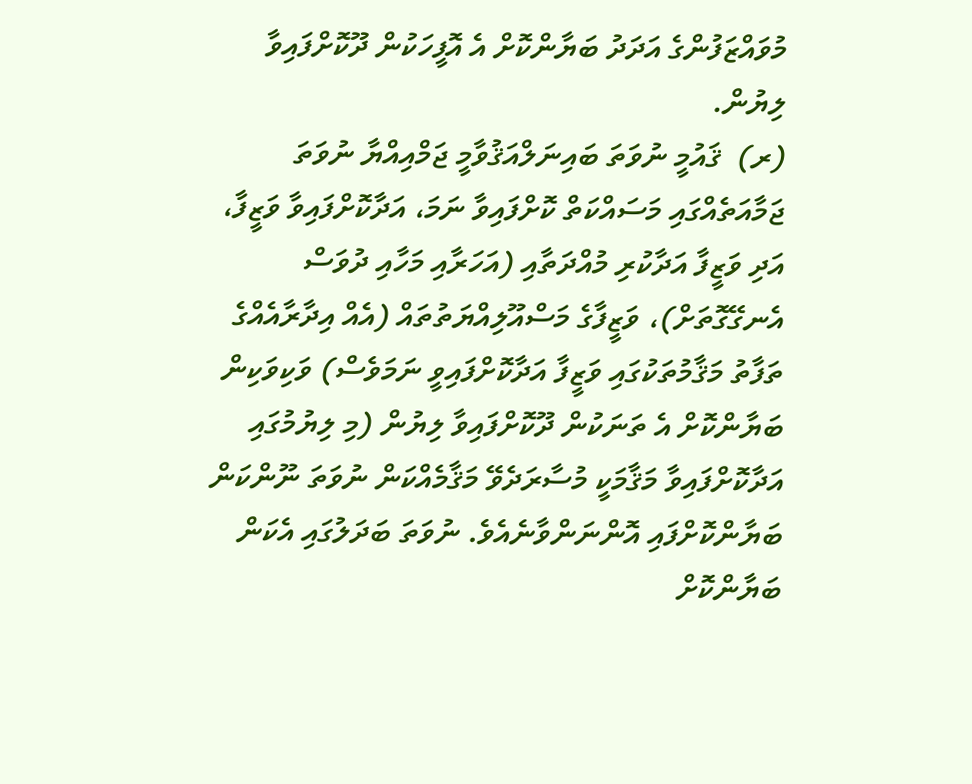މުވައްޒަފުންގެ އަދަދު ބަޔާންކޮށް އެ އޮފީހަކުން ދޫކޮށްފައިވާ ލިޔުން.
(ރ)  ޤައުމީ ނުވަތަ ބައިނަލްއަޤުވާމީ ޖަމްއިއްޔާ ނުވަތަ ޖަމާއަތެއްގައި މަސައްކަތް ކޮށްފައިވާ ނަމަ، އަދާކޮށްފައިވާ ވަޒީފާ، އަދި ވަޒީފާ އަދާކުރި މުއްދަތާއި (އަހަރާއި މަހާއި ދުވަސް އެނގޭގޮތަށް)، ވަޒީފާގެ މަސްއޫލިއްޔަތުތައް (އެއް އިދާރާއެއްގެ ތަފާތު މަޤާމުތަކުގައި ވަޒީފާ އަދާކޮށްފައިވީ ނަމަވެސް) ވަކިވަކިން ބަޔާންކޮށް އެ ތަނަކުން ދޫކޮށްފައިވާ ލިޔުން (މި ލިޔުމުގައި އަދާކޮށްފައިވާ މަޤާމަކީ މުސާރަދެވޭ މަޤާމެއްކަން ނުވަތަ ނޫންކަން ބަޔާންކޮށްފައި އޮންނަންވާނެއެވެ. ނުވަތަ ބަދަލުގައި އެކަން ބަޔާންކޮށް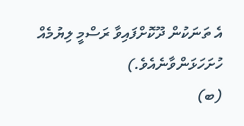އެ ތަނަކުން ދޫކޮށްފައިވާ ރަސްމީ ލިޔުމެއް ހުށަހަޅަންވާނެއެވެ.)
(ބ)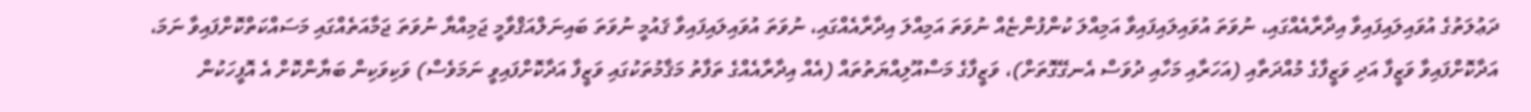ދަޢުލަތުގެ އުވައިލައިފައިވާ އިދާރާއެއްގައި، ނުވަތަ އުވައިލައިފައިވާ އަމިއްލަ ކުންފުންޏެއް ނުވަތަ އަމިއްލަ އިދާރާއެއްގައި، ނުވަތަ އުވައިލައިފައިވާ ޤައުމީ ނުވަތަ ބައިނަލްއަޤްވާމީ ޖަމިއްޔާ ނުވަތަ ޖަމާއަތެއްގައި މަސައްކަތްކޮށްފައިވާ ނަމަ، އަދާކޮށްފައިވާ ވަޒީފާ އަދި ވަޒީފާގެ މުއްދަތާއި (އަހަރާއި މަހާއި ދުވަސް އެނގޭގޮތަށް)، ވަޒީފާގެ މަސްއޫލިއްޔަތުތައް (އެއް އިދާރާއެއްގެ ތަފާތު މަޤާމުތަކުގައި ވަޒީފާ އަދާކޮށްފައިވީ ނަމަވެސް) ވަކިވަކިން ބަޔާންކޮށް އެ އޮފީހަކުން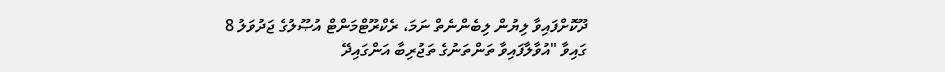ދޫކޮށްފައިވާ ލިޔުން ލިބެންނެތް ނަމަ، ރެކްރޫޓްމަންޓް އުޞޫލުގެ ޖަދުވަލު 8 ގައިވާ "އުވާލާފައިވާ ތަންތަނުގެ ތަޖުރިބާ އަންގައިދޭ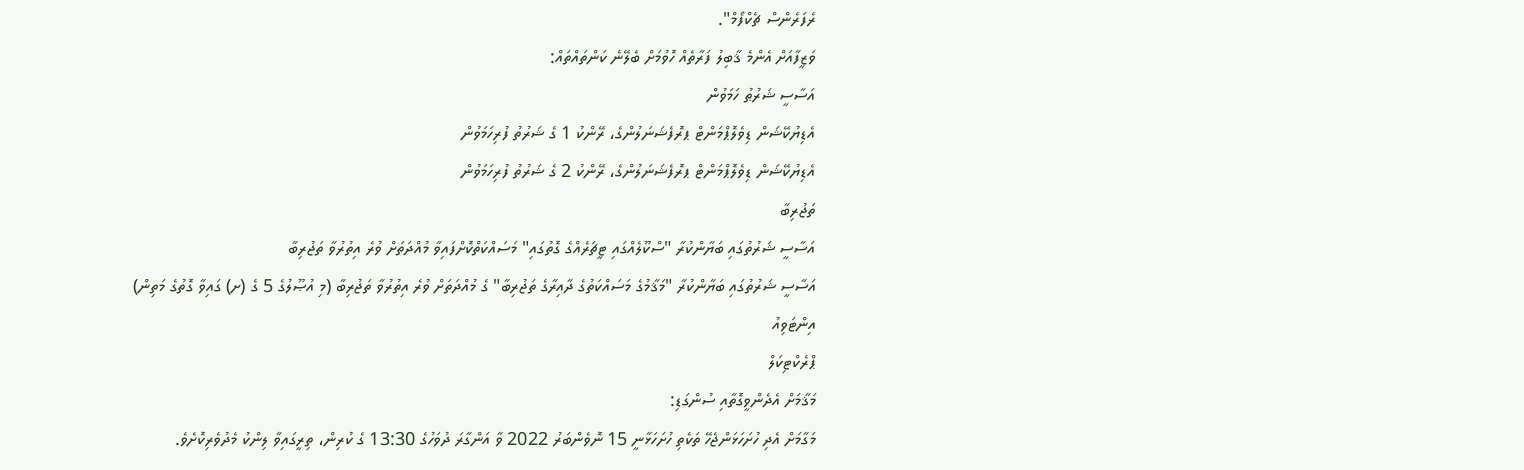ރެފަރެންސް ޗެކްފޯމް".
ވަޒީފާއަށް އެންމެ ޤާބިލު ފަރާތެއް ހޮވުމަށް ބެލޭނެ ކަންތައްތައް:
އަސާސީ ޝަރުޠު ހަމަވުން
އެޑިޔުކޭޝަން ޑިވެލޮޕްމަންޓް ޕރޮފެޝަނަލުންގެ، ރޭންކު 1 ގެ ޝަރުތު ފުރިހަމަވުން
އެޑިޔުކޭޝަން ޑިވެލޮޕްމަންޓް ޕރޮފެޝަނަލުންގެ، ރޭންކު 2 ގެ ޝަރުތު ފުރިހަމަވުން
ތަޖުރިބާ
އަސާސީ ޝަރުތުގައި ބަޔާންކުރާ "ސްކޫލެއްގައި ޓީޗަރެއްގެ ގޮތުގައި" މަސައްކަތްކޮށްފައިވާ މުއްދަތަށް ވުރެ އިތުރުވާ ތަޖުރިބާ
އަސާސީ ޝަރުތުގައި ބަޔާންކުރާ "މަޤާމުގެ މަސައްކަތުގެ ދާއިރާގެ ތަޖުރިބާ" ގެ މުއްދަތަށް ވުރެ އިތުރުވާ ތަޖުރިބާ (މި އުޞޫލުގެ 5 ގެ (ށ) ގައިވާ ގޮތުގެ މަތިން)
އިންޓަވިއު
ޕްރެކްޓިކަލް
މަޤާމަށް އެދެންވީގޮތާއި ސުންގަޑި:
މަގާމަށް އެދި ހުށަހަޅަންޖެހޭ ތަކެތި ހުށަހަޅާނީ 15 ނޮވެންބަރު 2022 ވާ އަންގާރަ ދުވަހުގެ 13:30 ގެ ކުރިން، ތިރީގައިވާ ލިންކު މެދުވެރިކޮށެވެ.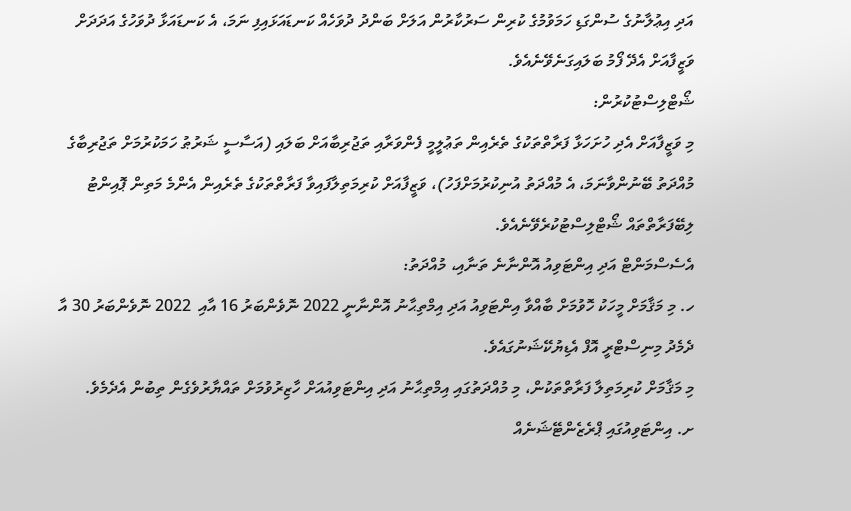އަދި އިޢުލާނުގެ ސުންގަޑި ހަމަވުމުގެ ކުރިން ސަރުކާރުން އަލަށް ބަންދު ދުވަހެއް ކަނޑައަޅައިފި ނަމަ، އެ ކަނޑައަޅާ ދުވަހުގެ އަދަދަށް ވަޒީފާއަށް އެދޭ ފޯމު ބަލައިގަނެވޭނެއެވެ.
ޝޯޓްލިސްޓުކުރުން:
މި ވަޒީފާއަށް އެދި ހުށަހަޅާ ފަރާތްތަކުގެ ތެރެއިން ތަޢުލީމީ ފެންވަރާއި ތަޖުރިބާއަށް ބަލައި (އަސާސީ ޝަރުޠު ހަމަކުރުމަށް ތަޖުރިބާގެ މުއްދަތު ބޭނުންވާނަމަ، އެ މުއްދަތު އުނިކުރުމަށްފަހު)، ވަޒީފާއަށް ކުރިމަތިލާފައިވާ ފަރާތްތަކުގެ ތެރެއިން އެންމެ މަތިން ޕޮއިންޓު ލިބޭފަރާތްތައް ޝޯޓްލިސްޓުކުރެވޭނެއެވެ.
އެސެސްމަންޓް އަދި އިންޓަވިއު އޮންނާނެ ތަނާއި، މުއްދަތު:
ހ. މި މަޤާމަށް މީހަކު ހޮވުމަށް ބާއްވާ އިންޓަވިއު އަދި އިމްތިޙާނު އޮންނާނީ 2022 ނޮވެންބަރު 16 އާއި  2022 ނޮވެންބަރު 30 އާ ދެމެދު މިނިސްޓްރީ އޮފް އެޑިޔުކޭޝަނުގައެވެ.
މި މަޤާމަށް ކުރިމަތިލާ ފަރާތްތަކުން، މި މުއްދަތުގައި އިމްތިޙާނު އަދި އިންޓަވިއުއަށް ހާޒިރުވުމަށް ތައްޔާރުވެގެން ތިބުން އެދެމެވެ.
ށ. އިންޓަވިއުގައި ޕްރެޒެންޓޭޝަނެއް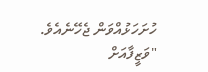ހުށަހަޅުއްވަން ޖެހޭނެއެވެ.
"ވަޒީފާއަށް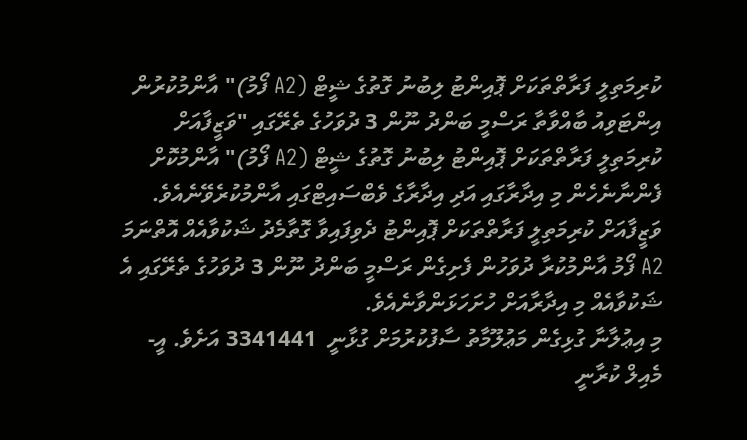ކުރިމަތިލީ ފަރާތްތަކަށް ޕޮއިންޓު ލިބުނު ގޮތުގެ ޝީޓް (A2 ފޯމު)" އާންމުކުރުން
އިންޓަވިއު ބާއްވާތާ ރަސްމީ ބަންދު ނޫން 3 ދުވަހުގެ ތެރޭގައި "ވަޒީފާއަށް ކުރިމަތިލީ ފަރާތްތަކަށް ޕޮއިންޓު ލިބުނު ގޮތުގެ ޝީޓް (A2 ފޯމު)" އާންމުކޮށް ފެންނާނެހެން މި އިދާރާގައި އަދި އިދާރާގެ ވެބްސައިޓްގައި އާންމުކުރެވޭނެއެވެ. ވަޒީފާއަށް ކުރިމަތިލީ ފަރާތްތަކަށް ޕޮއިންޓު ދެވިފައިވާ ގޮތާމެދު ޝަކުވާއެއް އޮތްނަމަ A2 ފޯމު އާންމުކުރާ ދުވަހުން ފެށިގެން ރަސްމީ ބަންދު ނޫން 3 ދުވަހުގެ ތެރޭގައި އެ ޝަކުވާއެއް މި އިދާރާއަށް ހުށަހަޅަންވާނެއެވެ.
މި އިޢުލާނާ ގުޅިގެން މަޢުލޫމާތު ސާފުކުރުމަށް ގުޅާނީ  3341441 އަށެވެ. އީ-މެއިލް ކުރާނީ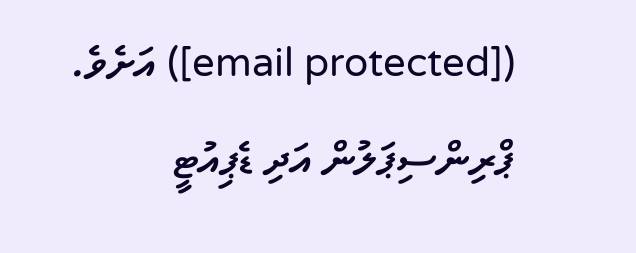([email protected]) އަށެވެ.
ޕްރިންސިޕަލުން އަދި ޑެޕިއުޓީ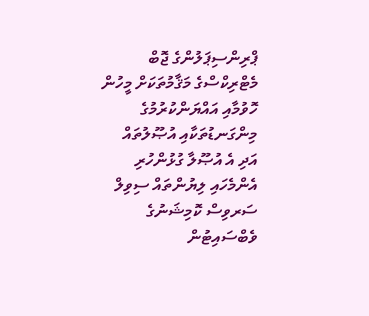ޕްރިންސިޕަލުންގެ ޖޮބް މެޓްރިކްސްގެ މަޤާމުތަކަށް މީހުން ހޮވުމާއި އައްޔަންކުރުމުގެ މިންގަނޑުތަކާއި އުޞޫލުތައް އަދި އެ އުޞޫލާ ގުޅުންހުރި އެންމެހައި ލިޔުންތައް ސިވިލް ސަރވިސް ކޮމިޝަނުގެ ވެބްސައިޓުން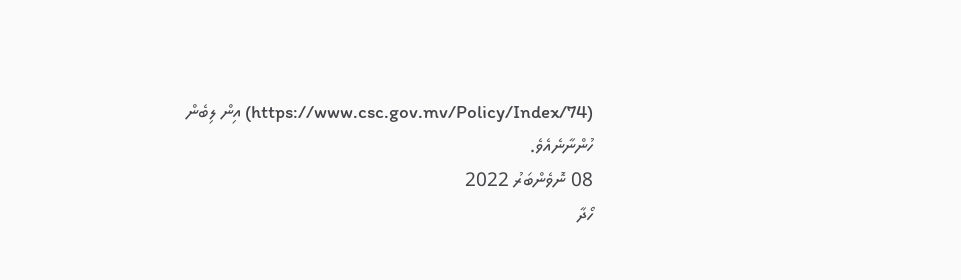(https://www.csc.gov.mv/Policy/Index/74) އިން ލިބެން ހުންނާނެއެވެ.
08 ނޮވެންބަރު 2022
ހޯދާ